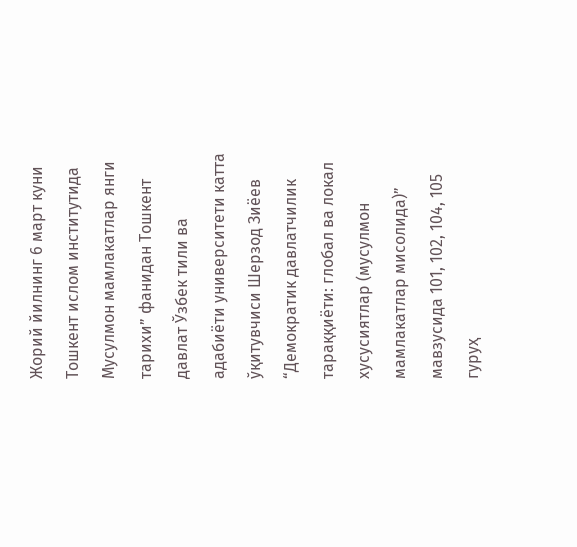Жорий йилнинг 6 март куни Тошкент ислом институтида Мусулмон мамлакатлар янги тарихи” фанидан Тошкент давлат Ўзбек тили ва адабиёти университети катта ўқитувчиси Шерзод Зиёев “Демократик давлатчилик тараққиёти: глобал ва локал хусусиятлар (мусулмон мамлакатлар мисолида)” мавзусида 101, 102, 104, 105 гуруҳ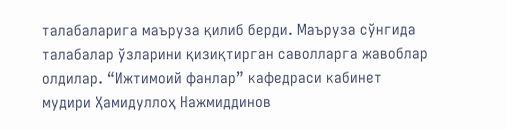талабаларига маъруза қилиб берди. Маъруза сўнгида талабалар ўзларини қизиқтирган саволларга жавоблар олдилар. “Ижтимоий фанлар” кафедраси кабинет мудири Ҳамидуллоҳ Нажмиддинов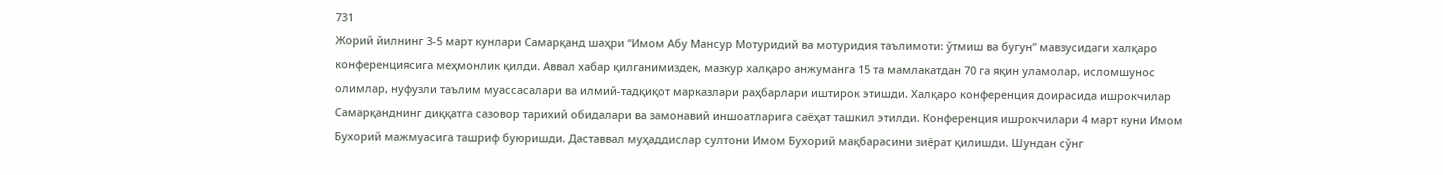731
Жорий йилнинг 3-5 март кунлари Самарқанд шаҳри “Имом Абу Мансур Мотуридий ва мотуридия таълимоти: ўтмиш ва бугун” мавзусидаги халқаро конференциясига меҳмонлик қилди. Аввал хабар қилганимиздек, мазкур халқаро анжуманга 15 та мамлакатдан 70 га яқин уламолар, исломшунос олимлар, нуфузли таълим муассасалари ва илмий-тадқиқот марказлари раҳбарлари иштирок этишди. Халқаро конференция доирасида ишрокчилар Самарқанднинг диққатга сазовор тарихий обидалари ва замонавий иншоатларига саёҳат ташкил этилди. Конференция ишрокчилари 4 март куни Имом Бухорий мажмуасига ташриф буюришди. Даставвал муҳаддислар султони Имом Бухорий мақбарасини зиёрат қилишди. Шундан сўнг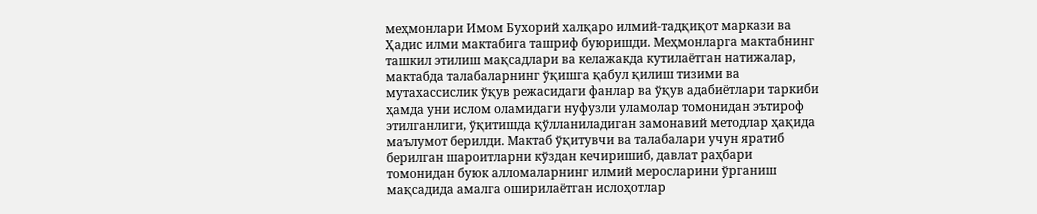меҳмонлари Имом Бухорий халқаро илмий-тадқиқот маркази ва Ҳадис илми мактабига ташриф буюришди. Меҳмонларга мактабнинг ташкил этилиш мақсадлари ва келажакда кутилаётган натижалар, мактабда талабаларнинг ўқишга қабул қилиш тизими ва мутахассислик ўқув режасидаги фанлар ва ўқув адабиётлари таркиби ҳамда уни ислом оламидаги нуфузли уламолар томонидан эътироф этилганлиги, ўқитишда қўлланиладиган замонавий методлар ҳақида маълумот берилди. Мактаб ўқитувчи ва талабалари учун яратиб берилган шароитларни кўздан кечиришиб, давлат раҳбари томонидан буюк алломаларнинг илмий меросларини ўрганиш мақсадида амалга оширилаётган ислоҳотлар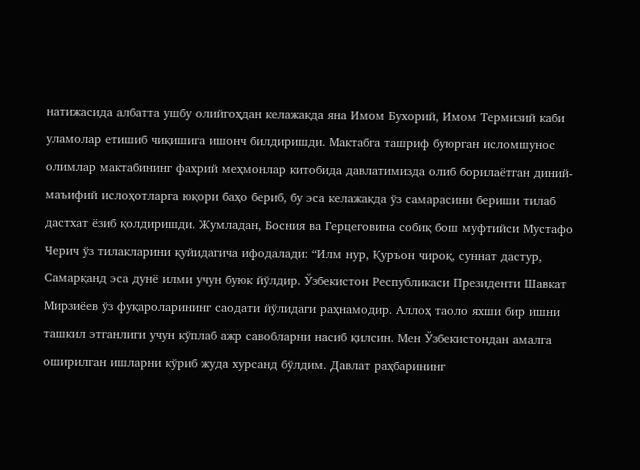натижасида албатта ушбу олийгоҳдан келажакда яна Имом Бухорий, Имом Термизий каби уламолар етишиб чиқишига ишонч билдиришди. Мактабга ташриф буюрган исломшунос олимлар мактабининг фахрий меҳмонлар китобида давлатимизда олиб борилаётган диний-маъифий ислоҳотларга юқори баҳо бериб, бу эса келажакда ўз самарасини бериши тилаб дастхат ёзиб қолдиришди. Жумладан, Босния ва Герцеговина собиқ бош муфтийси Мустафо Черич ўз тилакларини қуйидагича ифодалади: “Илм нур, Қуръон чироқ, суннат дастур, Самарқанд эса дунё илми учун буюк йўлдир. Ўзбекистон Республикаси Президенти Шавкат Мирзиёев ўз фуқароларининг саодати йўлидаги раҳнамодир. Аллоҳ таоло яхши бир ишни ташкил этганлиги учун кўплаб ажр савобларни насиб қилсин. Мен Ўзбекистондан амалга оширилган ишларни кўриб жуда хурсанд бўлдим. Давлат раҳбарининг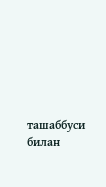ташаббуси билан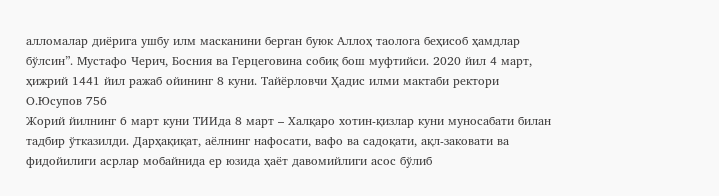алломалар диёрига ушбу илм масканини берган буюк Аллоҳ таолога беҳисоб ҳамдлар бўлсин”. Мустафо Черич, Босния ва Герцеговина собиқ бош муфтийси. 2020 йил 4 март, ҳижрий 1441 йил ражаб ойининг 8 куни. Тайёрловчи Ҳадис илми мактаби ректори О.Юсупов 756
Жорий йилнинг 6 март куни ТИИда 8 март – Халқаро хотин-қизлар куни муносабати билан тадбир ўтказилди. Дарҳақиқат, аёлнинг нафосати, вафо ва садоқати, ақл-заковати ва фидойилиги асрлар мобайнида ер юзида ҳаёт давомийлиги асос бўлиб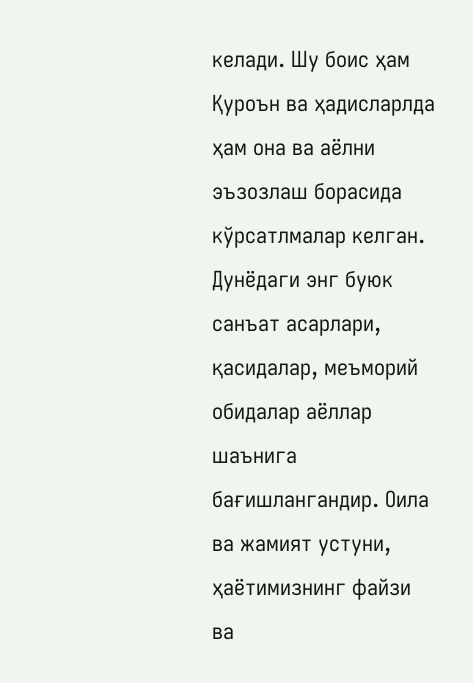келади. Шу боис ҳам Қуроън ва ҳадисларлда ҳам она ва аёлни эъзозлаш борасида кўрсатлмалар келган. Дунёдаги энг буюк санъат асарлари, қасидалар, меъморий обидалар аёллар шаънига бағишлангандир. Оила ва жамият устуни, ҳаётимизнинг файзи ва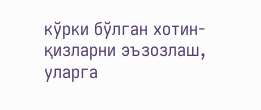кўрки бўлган хотин-қизларни эъзозлаш, уларга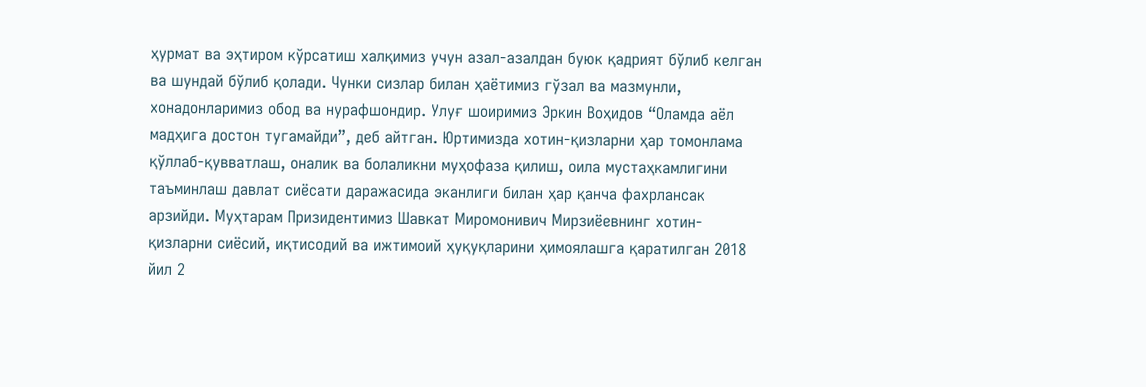ҳурмат ва эҳтиром кўрсатиш халқимиз учун азал-азалдан буюк қадрият бўлиб келган ва шундай бўлиб қолади. Чунки сизлар билан ҳаётимиз гўзал ва мазмунли, хонадонларимиз обод ва нурафшондир. Улуғ шоиримиз Эркин Воҳидов “Оламда аёл мадҳига достон тугамайди”, деб айтган. Юртимизда хотин-қизларни ҳар томонлама қўллаб-қувватлаш, оналик ва болаликни муҳофаза қилиш, оила мустаҳкамлигини таъминлаш давлат сиёсати даражасида эканлиги билан ҳар қанча фахрлансак арзийди. Муҳтарам Призидентимиз Шавкат Миромонивич Мирзиёевнинг хотин-қизларни сиёсий, иқтисодий ва ижтимоий ҳуқуқларини ҳимоялашга қаратилган 2018 йил 2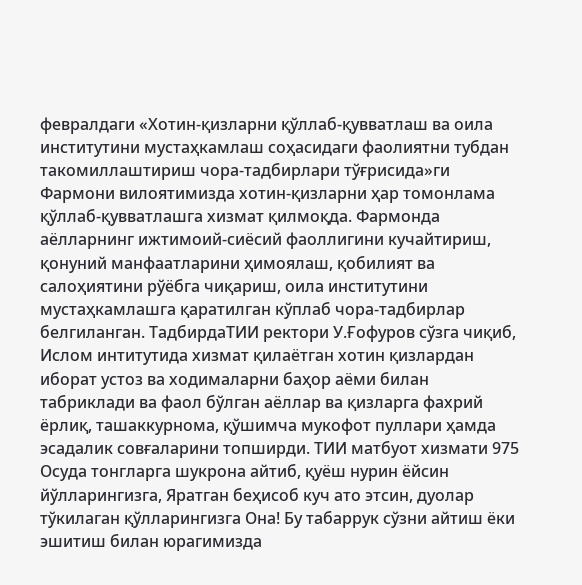февралдаги «Хотин-қизларни қўллаб-қувватлаш ва оила институтини мустаҳкамлаш соҳасидаги фаолиятни тубдан такомиллаштириш чора-тадбирлари тўғрисида»ги Фармони вилоятимизда хотин-қизларни ҳар томонлама қўллаб-қувватлашга хизмат қилмоқда. Фармонда аёлларнинг ижтимоий-сиёсий фаоллигини кучайтириш, қонуний манфаатларини ҳимоялаш, қобилият ва салоҳиятини рўёбга чиқариш, оила институтини мустаҳкамлашга қаратилган кўплаб чора-тадбирлар белгиланган. ТадбирдаТИИ ректори У.Ғофуров сўзга чиқиб, Ислом интитутида хизмат қилаётган хотин қизлардан иборат устоз ва ходималарни баҳор аёми билан табриклади ва фаол бўлган аёллар ва қизларга фахрий ёрлиқ, ташаккурнома, қўшимча мукофот пуллари ҳамда эсадалик совғаларини топширди. ТИИ матбуот хизмати 975
Осуда тонгларга шукрона айтиб, қуёш нурин ёйсин йўлларингизга, Яратган беҳисоб куч ато этсин, дуолар тўкилаган қўлларингизга Она! Бу табаррук сўзни айтиш ёки эшитиш билан юрагимизда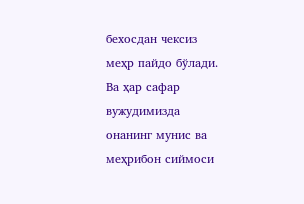бехосдан чексиз меҳр пайдо бўлади. Ва ҳар сафар вужудимизда онанинг мунис ва меҳрибон сиймоси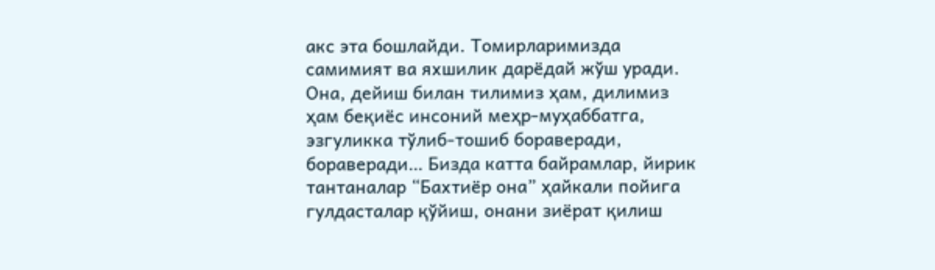акс эта бошлайди. Томирларимизда самимият ва яхшилик дарёдай жўш уради. Она, дейиш билан тилимиз ҳам, дилимиз ҳам беқиёс инсоний меҳр-муҳаббатга, эзгуликка тўлиб-тошиб бораверади, бораверади… Бизда катта байрамлар, йирик тантаналар “Бахтиёр она” ҳайкали пойига гулдасталар қўйиш, онани зиёрат қилиш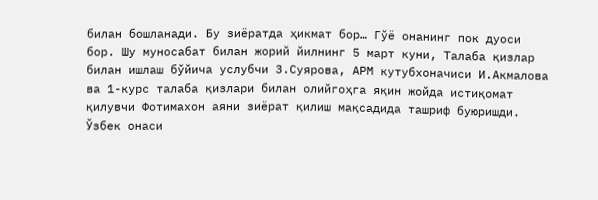билан бошланади. Бу зиёратда ҳикмат бор… Гўё онанинг пок дуоси бор. Шу муносабат билан жорий йилнинг 5 март куни, Талаба қизлар билан ишлаш бўйича услубчи З.Суярова, АРМ кутубхоначиси И.Акмалова ва 1-курс талаба қизлари билан олийгоҳга яқин жойда истиқомат қилувчи Фотимахон аяни зиёрат қилиш мақсадида ташриф буюришди. Ўзбек онаси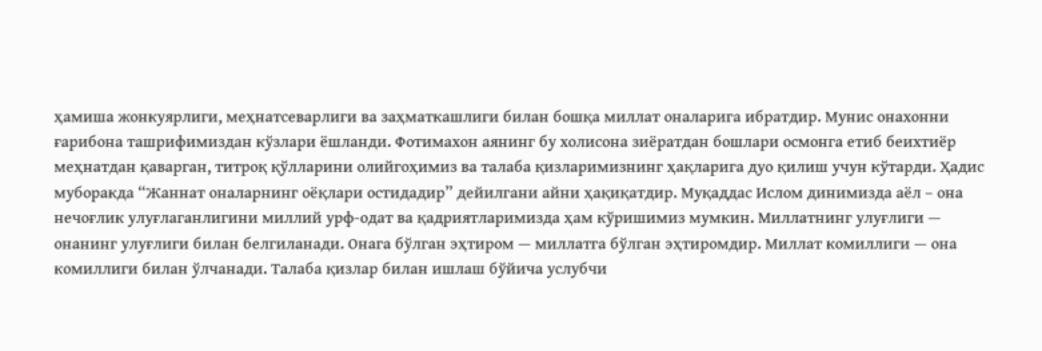ҳамиша жонкуярлиги, меҳнатсеварлиги ва заҳматкашлиги билан бошқа миллат оналарига ибратдир. Мунис онахонни ғарибона ташрифимиздан кўзлари ёшланди. Фотимахон аянинг бу холисона зиёратдан бошлари осмонга етиб беихтиёр меҳнатдан қаварган, титроқ қўлларини олийгоҳимиз ва талаба қизларимизнинг ҳақларига дуо қилиш учун кўтарди. Ҳадис муборакда “Жаннат оналарнинг оёқлари остидадир” дейилгани айни ҳақиқатдир. Муқаддас Ислом динимизда аёл – она нечоғлик улуғлаганлигини миллий урф-одат ва қадриятларимизда ҳам кўришимиз мумкин. Миллатнинг улуғлиги — онанинг улуғлиги билан белгиланади. Онага бўлган эҳтиром — миллатга бўлган эҳтиромдир. Миллат комиллиги — она комиллиги билан ўлчанади. Талаба қизлар билан ишлаш бўйича услубчи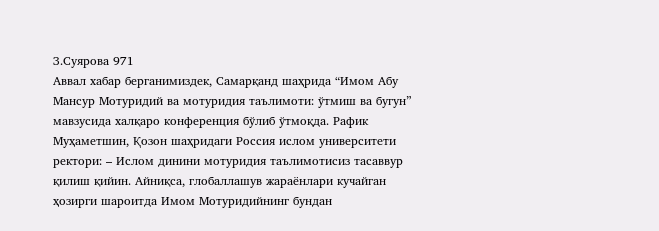З.Суярова 971
Аввал хабар берганимиздек, Самарқанд шаҳрида “Имом Абу Мансур Мотуридий ва мотуридия таълимоти: ўтмиш ва бугун” мавзусида халқаро конференция бўлиб ўтмоқда. Рафик Муҳаметшин, Қозон шаҳридаги Россия ислом университети ректори: – Ислом динини мотуридия таълимотисиз тасаввур қилиш қийин. Айниқса, глобаллашув жараёнлари кучайган ҳозирги шароитда Имом Мотуридийнинг бундан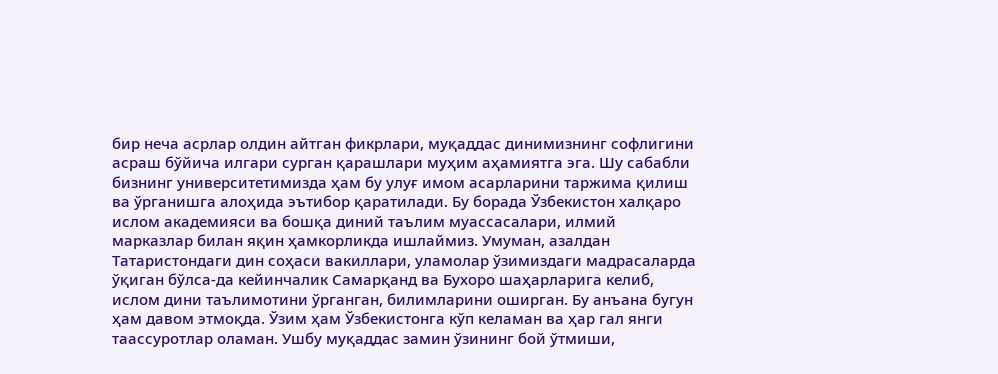бир неча асрлар олдин айтган фикрлари, муқаддас динимизнинг софлигини асраш бўйича илгари сурган қарашлари муҳим аҳамиятга эга. Шу сабабли бизнинг университетимизда ҳам бу улуғ имом асарларини таржима қилиш ва ўрганишга алоҳида эътибор қаратилади. Бу борада Ўзбекистон халқаро ислом академияси ва бошқа диний таълим муассасалари, илмий марказлар билан яқин ҳамкорликда ишлаймиз. Умуман, азалдан Татаристондаги дин соҳаси вакиллари, уламолар ўзимиздаги мадрасаларда ўқиган бўлса-да кейинчалик Самарқанд ва Бухоро шаҳарларига келиб, ислом дини таълимотини ўрганган, билимларини оширган. Бу анъана бугун ҳам давом этмоқда. Ўзим ҳам Ўзбекистонга кўп келаман ва ҳар гал янги таассуротлар оламан. Ушбу муқаддас замин ўзининг бой ўтмиши,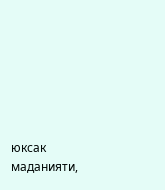юксак маданияти,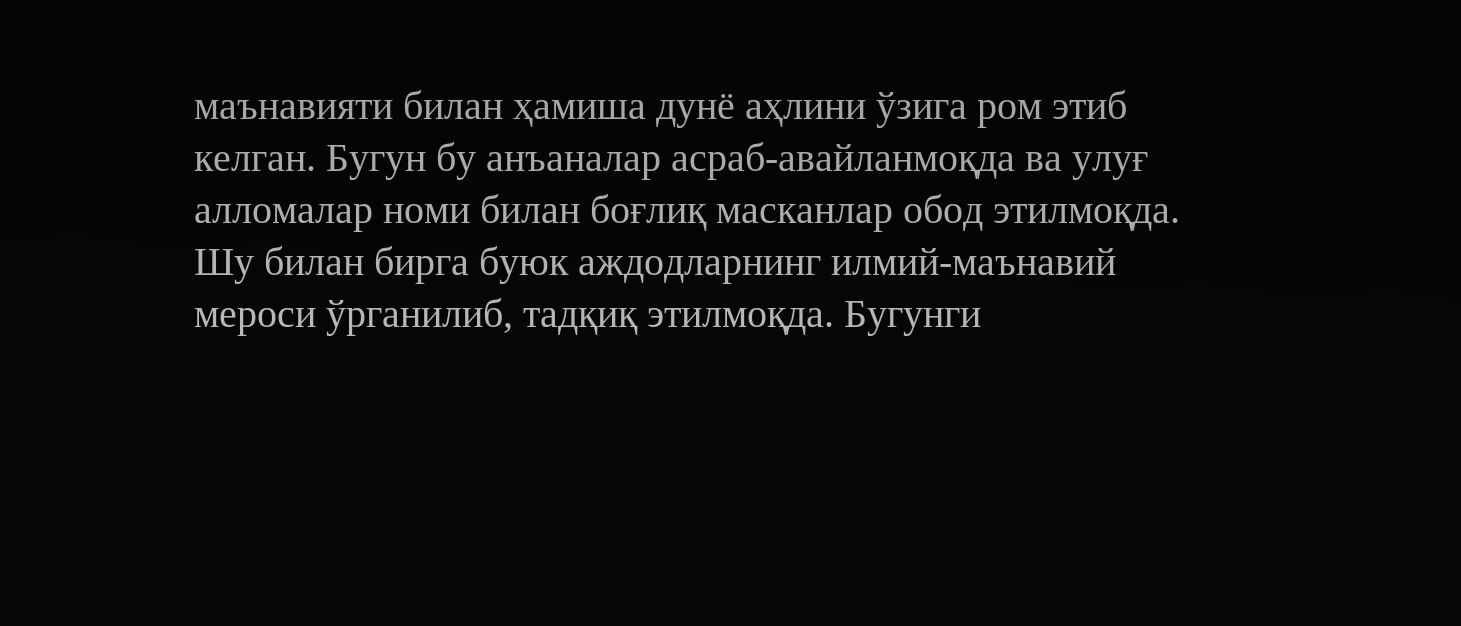маънавияти билан ҳамиша дунё аҳлини ўзига ром этиб келган. Бугун бу анъаналар асраб-авайланмоқда ва улуғ алломалар номи билан боғлиқ масканлар обод этилмоқда. Шу билан бирга буюк аждодларнинг илмий-маънавий мероси ўрганилиб, тадқиқ этилмоқда. Бугунги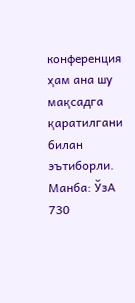конференция ҳам ана шу мақсадга қаратилгани билан эътиборли. Манба: ЎзА 730